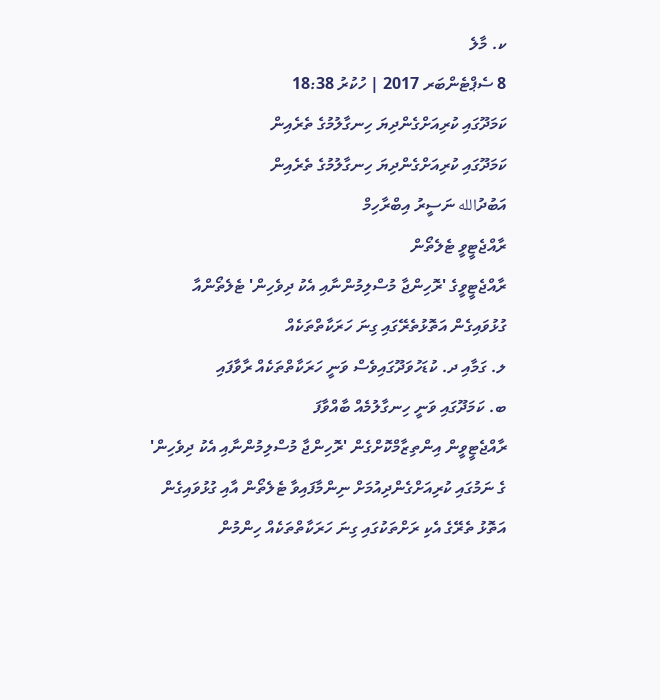ކ. މާލެ
8 ސެޕްޓެންބަރ 2017 | ހުކުރު 18:38
ކަމަދޫގައި ކުރިއަށްގެންދިޔަ ހިނގާލުމުގެ ތެރެއިން
ކަމަދޫގައި ކުރިއަށްގެންދިޔަ ހިނގާލުމުގެ ތެރެއިން
އަބުދުالله ނަސީރު އިބްރާހިމް
ރާއްޖެޓީވީ ޓެލެތޯން
ރާއްޖެޓީވީގެ 'ރޮހިންޖާ މުސްލިމުންނާއި އެކު ދިވެހިން' ޓެލެތޯންއާ ގުޅުވައިގެން އަތޮޅުތެރޭގައި ގިނަ ހަރަކާތްތަކެއް
ލ. ގަމާއި ދ. ކުޑަހުވަދޫގައިވެސް ވަނީ ހަރަކާތްތަކެއް ރާވާފައި
ބ. ކަމަދޫގައި ވަނީ ހިނގާލުމެއް ބާއްވާފަ
ރާއްޖެޓީވީން އިންތިޒާމްކޮށްގެން 'ރޮހިންޖާ މުސްލިމުންނާއި އެކު ދިވެހިން' ގެ ނަމުގައި ކުރިއަށްގެންދިއުމަށް ނިންމާފައިވާ ޓެލެތޯން އާއި ގުޅުވައިގެން އަތޮޅު ތެރޭގެ އެކި ރަށްތަކުގައި ގިނަ ހަރަކާތްތަކެއް ހިންމުން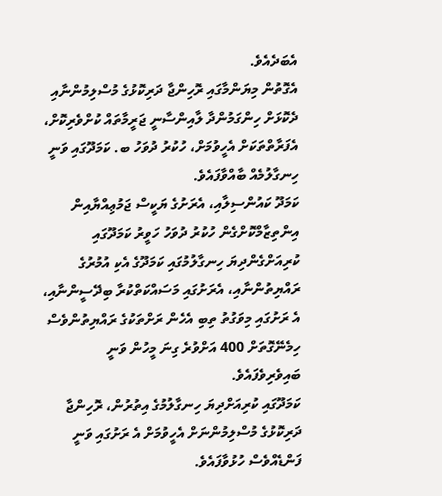އެބަދެއެވެ.
އެގޮތުން މިޔަންމާގައި ރޮހިންޖާ ދަރިކޮޅުގެ މުސްލިމުންނާއި ދެކޮޅަށް ހިންގަމުންދާ ލާއިންސާނީ ޖަރީމާތައް ކުށްވެރިކޮށް، އެފަރާތްތަކަށް އެހީވުމަށް، ހުކުރު ދުވަހު ބ. ކަމަދޫގައި ވަނީ ހިނގާލުމެއް ބާއްވާފައެވެ.
ކަމަދޫ ކައުންސިލާއި، އެރަށުގެ ޔަކީސް ޖަމުޢިއްޔާއިން އިންތިޒާމްކޮށްގެން ހުކުރު ދުވަހު ހަވީރު ކަމަދޫގައި ކުރިއަށްގެންދިޔަ ހިނގާލުމުގައި ކަމަދޫގެ އެކި އުމުރުގެ ރައްޔިތުންނާއި، އެރަށުގައި މަސައްކަތްކުރާ ބިދޭސީންނާއި، އެ ރަށުގައި މިވަގުތު ތިބި އެހެން ރަށްތަކުގެ ރައްޔިތުންވެސް ހިމެނޭގޮތަށް 400 އަށްވުރެ ގިނަ މީހުން ވަނީ ބައިވެރިވެފައެވެ.
ކަމަދޫގައި ކުރިއަށްދިޔަ ހިނގާލުމުގެ އިތުރުން، ރޮހިންޖާ ދަރިކޮޅުގެ މުސްލިމުންނަށް އެހީވުމަށް އެ ރަށުގައި ވަނީ ފަންޑެއްވެސް ހުޅުވާފައެވެ.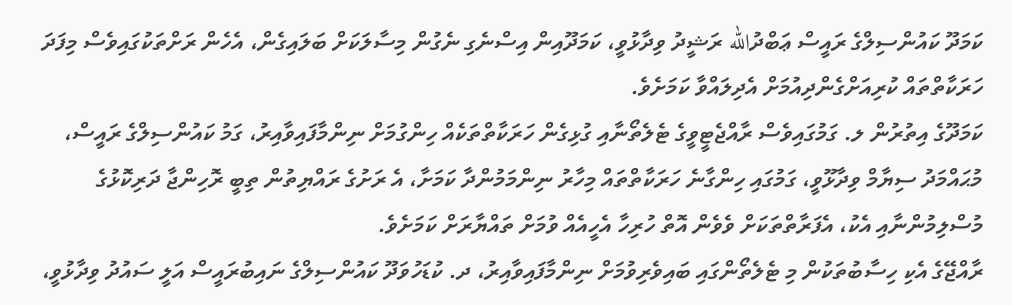ކަމަދޫ ކައުންސިލްގެ ރައީސް ޢަބްދުالله ރަޝީދު ވިދާޅުވީ، ކަމަދޫއިން އިސްނެގި ނެގުން މިސާލަކަށް ބަލައިގެން، އެހެން ރަށްތަކުގައިވެސް މިފަދަ ހަރަކާތްތައް ކުރިއަށްގެންދިއުމަށް އެދިލައްވާ ކަމަށެވެ.
ކަމަދޫގެ އިތުރުން ލ. ގަމުގައިވެސް ރާއްޖެޓީވީގެ ޓެލެތޯނާއި ގުޅިގެން ހަރަކާތްތަކެއް ހިންގުމަށް ނިންމާފައިވާއިރު، ގަމު ކައުންސިލްގެ ރައީސް، މުޙައްމަދު ސިޔާމް ވިދާޅޫވީ، ގަމުގައި ހިންގާނެ ހަރަކާތްތައް މިހާރު ނިންމަމުންދާ ކަމަށާ، އެ ރަށުގެ ރައްޔިތުން ތިބީ ރޮހިންޖާ ދަރިކޮޅުގެ މުސްލިމުންނާއި އެކު، އެފަރާތްތަކަށް ވެވެން އޮތް ހުރިހާ އެހީއެއް ވުމަށް ތައްޔާރަށް ކަމަށެވެ.
ރާއްޖޭގެ އެކި ހިސާބުތަކުން މި ޓެލެތޯންގައި ބައިވެރިވުމަށް ނިންމާފައިވާއިރު، ދ. ކުޑަހުވަދޫ ކައުންސިލްގެ ނައިބުރައީސް އަލީ ސައުދު ވިދާޅުވީ،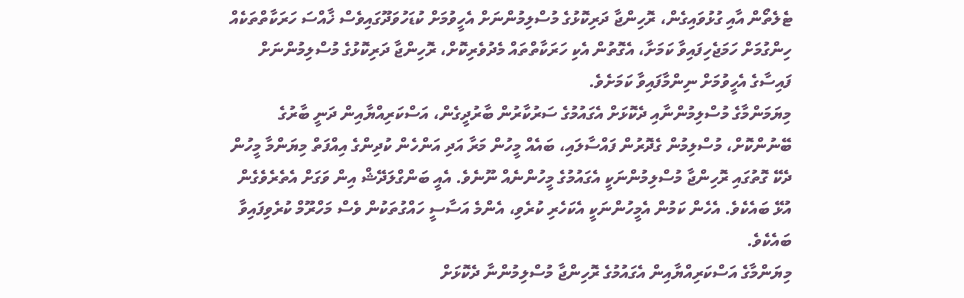ޓެލެތޯން އާއި ގުޅުވައިގެން، ރޮހިންޖާ ދަރިކޮޅުގެ މުސްލިމުންނަށް އެހީވުމަށް ކުޑަހުވަދޫގައިވެސް ޚާއްސަ ހަރަކާތްތަކެއް ހިންގުމަށް ހަމަޖެހިފައިވާ ކަމަށާ، އެގޮތުން އެކި ހަރަކާތްތައް މެދުވެރިކޮށް، ރޮހިންޖާ ދަރިކޮޅުގެ މުސްލިމުންނަށް ފައިސާގެ އެހީވުމަށް ނިންމާފައިވާ ކަމަށެވެ.
މިޔަމަންމާގެ މުސްލިމުންނާއި ދެކޮޅަށް އެގައުމުގެ ސަރުކާރުން ބާރުދީގެން، އަސްކަރިއްޔާއިން ދަނީ ބާރުގެ ބޭނުންކޮށް، މުސްލިމުން ގެދޮރުން ފައްސާލައި، ބައެއް މީހުން މަރާ އަދި އަންހެން ކުދިންގެ އިއްފަތް މިޔަންމާ މީހުން ދެކޭ ގޮތުގައި ރޮހިންޖާ މުސްލިމުންނަކީ އެގައުމުގެ މީހުންނެއް ނޫނެވެ. އެއީ ބަންގްލަދޭޝް އިން ވަގަށް އެތެރެވެގެން އުޅޭ ބައެކެވެ. އެހެން ކަމުން އެމީހުންނަކީ އެކަހެރި ކުރެވި، އެންމެ އަސާސީ ހައްގުތަކުން ވެސް މަހްރޫމް ކުރެވިފައިވާ ބައެކެވެ.
މިޔަންމާގެ އަސްކަރިއްޔާއިން އެގައުމުގެ ރޮހިންޖާ މުސްލިމުންނާ ދެކޮޅަށް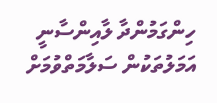ހިންގަމުންދާ ލާއިންސާނީ އަމަލުތަކުން ސަލާމަތްވުމަށް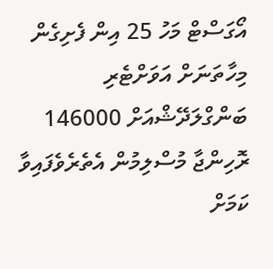އޯގަސްޓް މަހު 25 އިން ފެށިގެން މިހާތަނަށް އަވަށްޓެރި ބަންގްލަދޭޝްއަށް 146000 ރޮހިންޖާ މުސްލިމުން އެތެރެވެފައިވާ ކަމަށް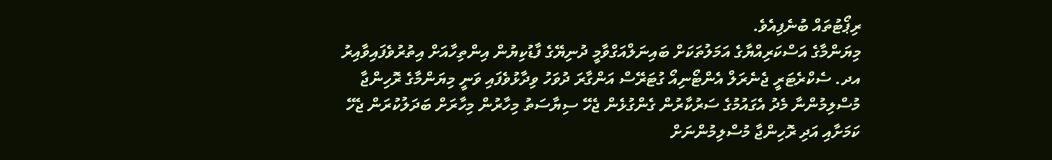ރިޕޯޓުތައް ބުނެފިއެވެ.
މިޔަންމާގެ އަސްކަރިއްޔާގެ އަމަލުތަކަށް ބައިނަލްއަގްވާމީ ދުނިޔޭގެ ފާޑުކިޔުން އިންތިހާއަށް އިތުރުވެފައިވާއިރު އދ. ސެކްރެޓަރީ ޖެނެރަލް އެންޓޯނިއޯ ގުޓަރޭސް އަންގާރަ ދުވަހު ވިދާޅުވެފައި ވަނީ މިޔަންމާގެ ރޮހިންޖާ މުސްލިމުންނާ މެދު އެގައުމުގެ ސަރުކާރުން ގެންގުޅެން ޖެހޭ ސިޔާސަތު މިހާރުން މިހާރަށް ބަދަލުކުރަން ޖެހޭ ކަމަށާއި އަދި ރޮހިންޖާ މުސްލިމުންނަށް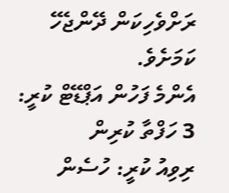ރަށްވެހިކަން ދޭންޖެހޭ ކަމަށެވެ.
އެންމެ ފަހުން އަޕްޑޭޓް ކުރީ: 3 ހަފްތާ ކުރިން
ރިވިއު ކުރީ: ހުސެން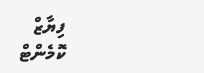ފިޔާޒް
ކޮމެންޓް